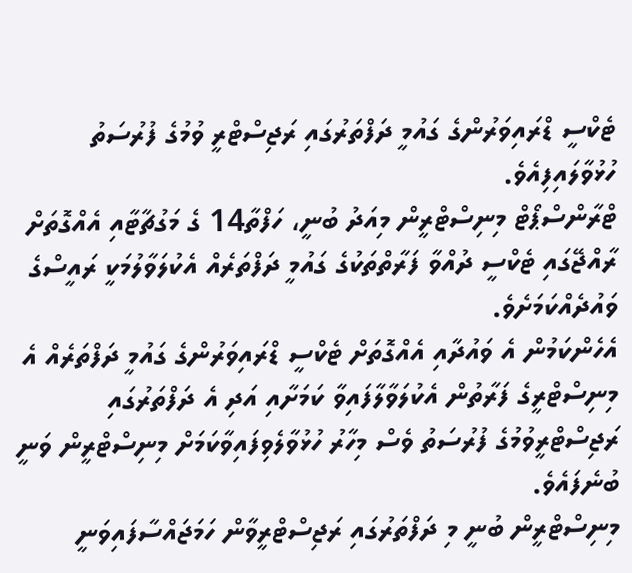ޓެކްސީ ޑްރައިވަރުންގެ ގައުމީ ދަފްތަރުގައި ރަޖިސްޓްރީ ވުމުގެ ފުރުސަތު ހުޅުވާލައިފިއެވެ.
ޓްރާންސްޕޯޓް މިނިސްޓްރީން މިއަދު ބުނީ، ހަފްތާ14 ގެ މަގުޗާޓާއި އެއްގޮތަށް ރާއްޖޭގައި ޓެކްސީ ދުއްވާ ފަރާތްތަކުގެ ގައުމީ ދަފްތަރެއް އެކުލަވާލުމަކީ ރައީސްގެ ވައުދެއްކަމަށެވެ.
އެހެންކަމުން އެ ވައުދާއި އެއްގޮތަށް ޓެކްސީ ޑްރައިވަރުންގެ ގައުމީ ދަފްތަރެއް އެ މިނިސްޓްރީގެ ފަރާތުން އެކުލަވާލާފައިވާ ކަމަށާއި އަދި އެ ދަފްތަރުގައި ރަޖިސްޓްރީވުމުގެ ފުރުސަތު ވެސް މިހާރު ހުޅުވާލެވިފައިވާކަމަށް މިނިސްޓްރީން ވަނީ ބުނެފައެވެ.
މިނިސްޓްރީން ބުނީ މި ދަފްތަރުގައި ރަޖިސްޓްރީވާން ހަމަޖައްސާފައިވަނީ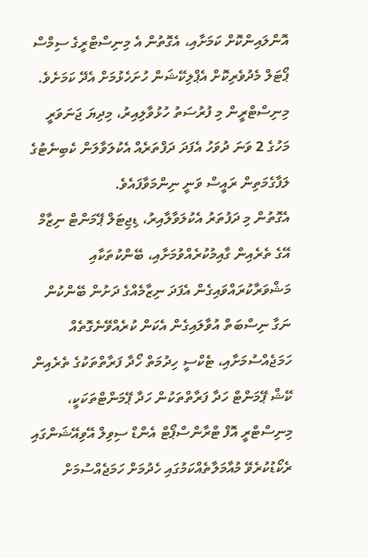އޮންލައިންކޮށް ކަމަށާއި، އެގޮތުން އެ މިނިސްޓްރީގެ ސިމްސް ޕޯޓަލް މެދުވެރިކޮށް އެޕްލިކޭޝަން ހުށަހެޅުމަށް އެދޭ ކަމަށެވެ.
މިނިސްޓްރީން މި ފުރުސަތު ހުޅުވާލިއިރު، މިދިޔަ ޖަނަވަރީ މަހުގެ 2 ވަނަ ދުވަހު އެފަދަ ދަފްތަރެއް އެކުލަވާލަން ކެބިނެޓުގެ ލަފާގެމަތިން ރައީސް ވަނީ ނިންމަވާފައެވެ.
އެގޮތުން މި ދަފުތަރު އެކުލަވާލާއިރު، ޑިޖިޓަލް ޕޭމަންޓް ނިޒާމް އޭގެ ތެރެއިން ގާއިމުކުރެއްވުމަށާއި، ބޭންކުތަކާއި މަޝްވަރާކުރައްވައިގެން އެފަދަ ނިޒާމެއްގެ ދަށުން ބޭންކުން ނަގާ ނިސްބަތް އުވާލައިގެން އެކަން ކުރެއްވޭނެގޮތެއް ހަމަޖެއްސުމަށާއި، ޓެކްސީ ހިދުމަތް ހޯދާ ފަރާތްތަކުގެ ތެރެއިން ކޭޝް ޕޭމަންޓް ހަދާ ފަރާތްތަކުން ހަދާ ޕޭމަންޓްތަކަކީ، މިނިސްޓްރީ އޮފް ޓްރާންސްޕޯޓް އެންޑް ސިވިލް އޭވިއޭޝަންގައި ރެކޯޑުކުރެވޭ މުއާމަލާތެއްކަމުގައި ހެދުމަށް ހަމަޖެއްސުމަށް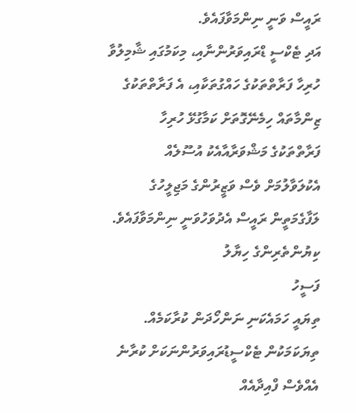ރައީސް ވަނީ ނިންމަވާފައެވެ.
އަދި ޓެކްސީ ޑްރައިވަރުންނާއި، މިކަމުގައި ޝާމިލުވާ ހުރިހާ ފަރާތްތަކުގެ ހައްގުތަކާއި، އެ ފަރާތްތަކުގެ ޒިންމާތައް ހިމެނޭގޮތަށް ކަމާގުޅޭ ހުރިހާ ފަރާތްތަކުގެ މަޝްވަރާއާއެކު އުސޫލެއް އެކުލަވާލުމަށް ވެސް ވަޒީރުންގެ މަޖިލީހުގެ ލަފާގެމަތީން ރައީސް އެދުވަހުވަނީ ނިންމަވާފައެވެ.
ކިޔުންތެރިންގެ ހިޔާލު
ފަސީހު
ތިޔައީ ހަމައެކަނި ނަންހޯދަން ކުރާކަމެއް. ތިޔަކަމަކުން ޓެކްސީޑުރައިވަރުންނަކަށް ކުރާނެ އެއްވެސް ފްއިދާއެއް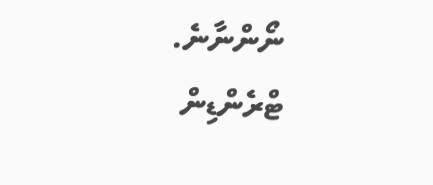ނޯންނާނެ.
ޓްރެންޑިން